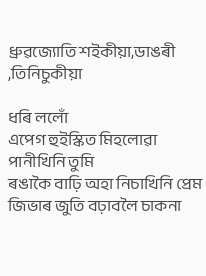ধ্ৰুৱজ্যোতি শইকীয়া,ডাঙৰী ,তিনিচুকীয়া

ধৰি ললোঁ
এপেগ হুইস্কিত মিহলোৱা পানীখিনি তুমি
ৰঙাকৈ বাঢ়ি অহা নিচাখিনি প্ৰেম
জিভাৰ জুতি বঢ়াবলৈ চাকনা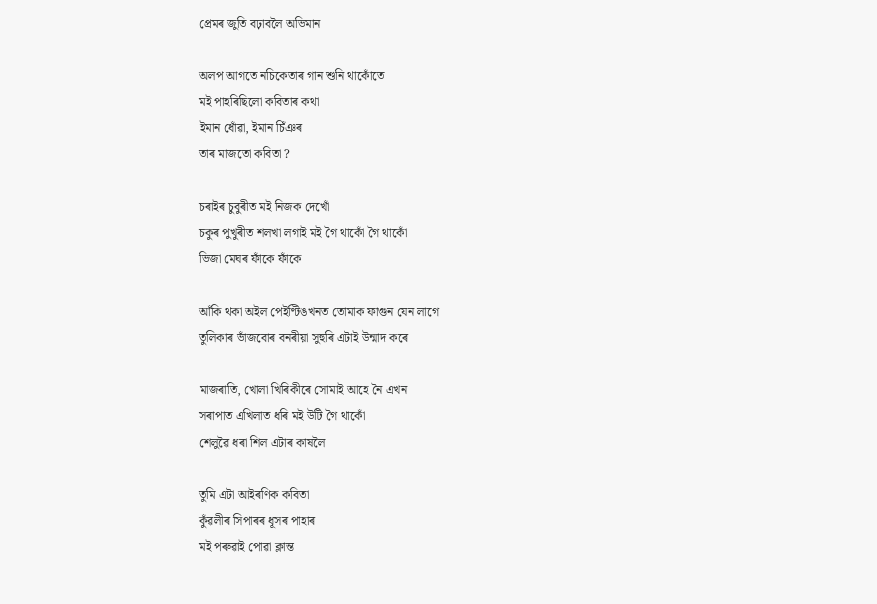প্ৰেমৰ জুতি বঢ়াবলৈ অভিমান

অলপ আগতে নচিকেতাৰ গান শুনি থাকোঁতে
মই পাহৰিছিলো কবিতাৰ কথা
ইমান ধোঁৱা, ইমান চিঁঞৰ
তাৰ মাজতো কবিতা ?

চৰাইৰ চুবুৰীত মই নিজক দেখোঁ
চকুৰ পুখুৰীত শলখা লগাই মই গৈ থাকোঁ গৈ থাকোঁ
ভিজা মেঘৰ ফাঁকে ফাঁকে

আঁকি থকা অইল পেইণ্টিঙখনত তোমাক ফাগুন যেন লাগে
তুলিকাৰ ভাঁজবোৰ বনৰীয়া সুহুৰি এটাই উন্মাদ কৰে

মাজৰাতি, খোলা খিৰিকীৰে সোমাই আহে নৈ এখন
সৰাপাত এখিলাত ধৰি মই উটি গৈ থাকোঁ
শেলুৱৈ ধৰা শিল এটাৰ কাষলৈ

তুমি এটা আইৰণিক কবিতা
কুঁৱলীৰ সিপাৰৰ ধূসৰ পাহাৰ
মই পৰুৱাই পোৱা ক্লান্ত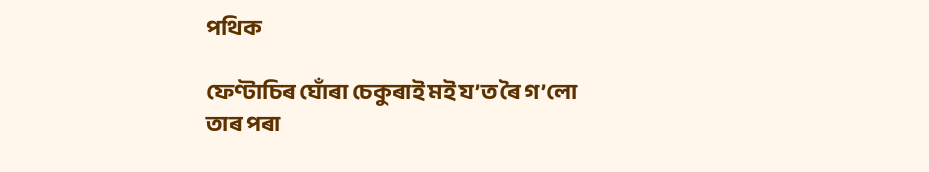পথিক

ফেণ্টাচিৰ ঘোঁৰা চেকুৰাই মই য’ত ৰৈ গ’লো
তাৰ পৰা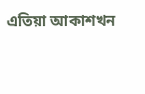এতিয়া আকাশখন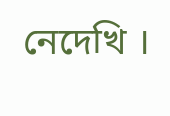নেদেখি ।